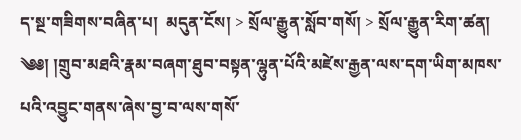ད་སྔ་གཟིགས་བཞིན་པ།  མདུན་ངོས། > སྲོལ་རྒྱུན་སློབ་གསོ། > སྲོལ་རྒྱུན་རིག་ཚན།
༄༅། །གྲུབ་མཐའི་རྣམ་བཞག་ཐུབ་བསྟན་ལྷུན་པོའི་མཛེས་རྒྱན་ལས་དག་ཡིག་མཁས་པའི་འབྱུང་གནས་ཞེས་བྱ་བ་ལས་གསོ་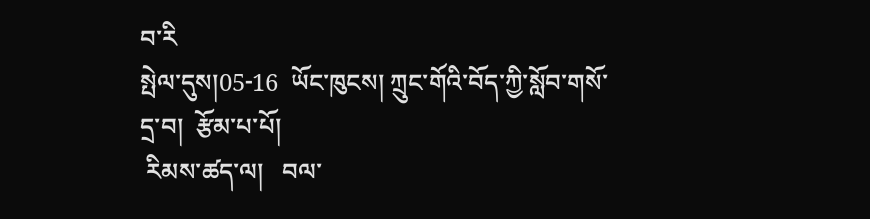བ་རི
སྤེལ་དུས།05-16  ཡོང་ཁུངས། ཀྲུང་གོའི་བོད་ཀྱི་སློབ་གསོ་དྲ་བ།  རྩོམ་པ་པོ།
 རིམས་ཚད་ལ།   བལ་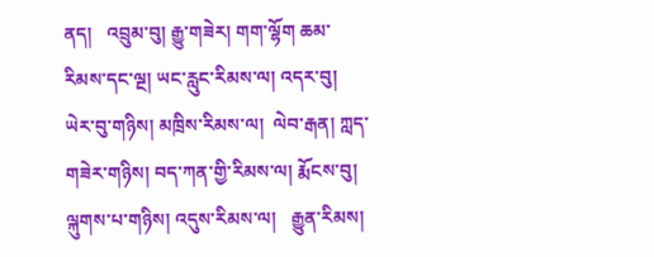ནད།   འབྲུམ་བུ། རྒྱུ་གཟེར། གག་ལྷོག ཆམ་རིམས་དང་ལྔ། ཡང་རླུང་རིམས་ལ། འདར་བུ། ཡེར་བུ་གཉིས། མཁྲིས་རིམས་ལ།  ལེབ་རྒན། ཀླད་གཟེར་གཉིས། བད་ཀན་གྱི་རིམས་ལ། རྨོངས་བུ། ལྐུགས་པ་གཉིས། འདུས་རིམས་ལ།   རྒྱུན་རིམས།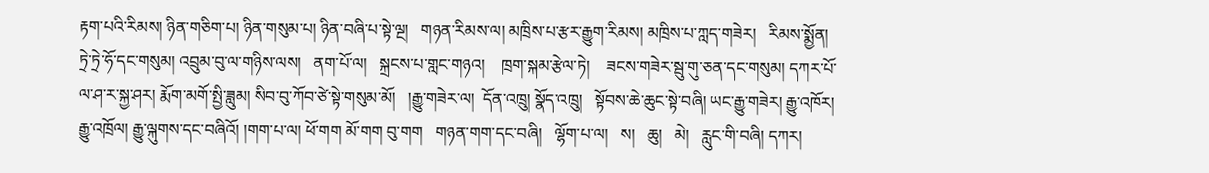རྟག་པའི་རིམས། ཉིན་གཅིག་པ། ཉིན་གསུམ་པ། ཉིན་བཞི་པ་སྟེ་ལྔ།   གཉན་རིམས་ལ། མཁྲིས་པ་རྩར་རྒྱུག་རིམས། མཁྲིས་པ་ཀླད་གཟེར།   རིམས་སྨྱོན།   ཏྲེ་ཏྲེ་ཧོ་དང་གསུམ། འབྲུམ་བུ་ལ་གཉིས་ལས།   ནག་པོ་ལ།   སྐྲངས་པ་གླང་གཉའ།    ཁྲག་སྐམ་རྩེལ་ཏེ།    ཟངས་གཟེར་སྦུ་གུ་ཅན་དང་གསུམ། དཀར་པོ་ལ་ཤ་ར་སྐྱ་ཤར། རྨོག་མགོ་སྤྱི་ཟླུམ། སིབ་བུ་ཀོབ་ཙེ་སྟེ་གསུམ་མོ།   །རྒྱུ་གཟེར་ལ།  དོན་འཁྲུ། སྣོད་འཁྲུ།   སྟོབས་ཆེ་ཆུང་སྟེ་བཞི། ཡང་རྒྱུ་གཟེར། རྒྱུ་འཁོར། རྒྱུ་འཁྲོལ། རྒྱུ་ལྐུགས་དང་བཞིའོ། །གག་པ་ལ། ཕོ་གག མོ་གག བུ་གག   གཉན་གག་དང་བཞི།   ལྷོག་པ་ལ།   ས།   ཆུ།   མེ།   རླུང་གི་བཞི། དཀར།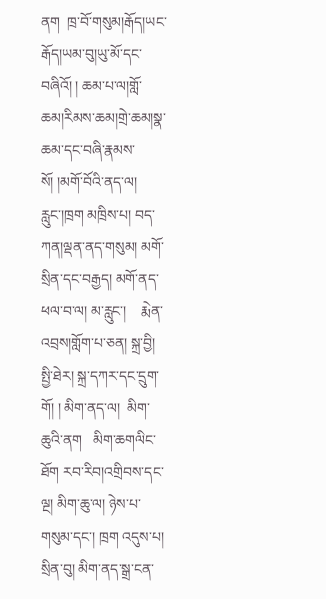ནག  ཁྲ་བོ་གསུམ།རྒོད།ཡང་རྒོད།ཡམ་བུ།ཡུ་མོ་དང་བཞིའོ། ། ཆམ་པ་ལ།གློ་ཆམ།རིམས་ཆམ།གྲེ་ཆམ།སྣ་ཆམ་དང་བཞི་རྣམས་སོ། །མགོ་བོའི་ནད་ལ། རླུང་།ཁྲག མཁྲིས་པ། བད་ཀན།ལྡན་ནད་གསུམ། མགོ་སྲིན་དང་བརྒྱད། མགོ་ནད་ཕལ་བ་ལ། མ་རླུང་།    རྨེན་འབྲས།གློག་པ་ཅན། སྐྲ་བྱི། སྤྱི་ཐེར། སྐྲ་དཀར་དང་དྲུག་གོ། ། མིག་ནད་ལ།  མིག་ཆུའི་ནག   མིག་ཆགལིང་ཐོག རབ་རིབ།འགྲིབས་དང་ལྔ། མིག་ཆུ་ལ། ཉེས་པ་གསུམ་དང་། ཁྲག འདུས་པ། སྲིན་བུ། མིག་ནད་སྒྲ་ངན་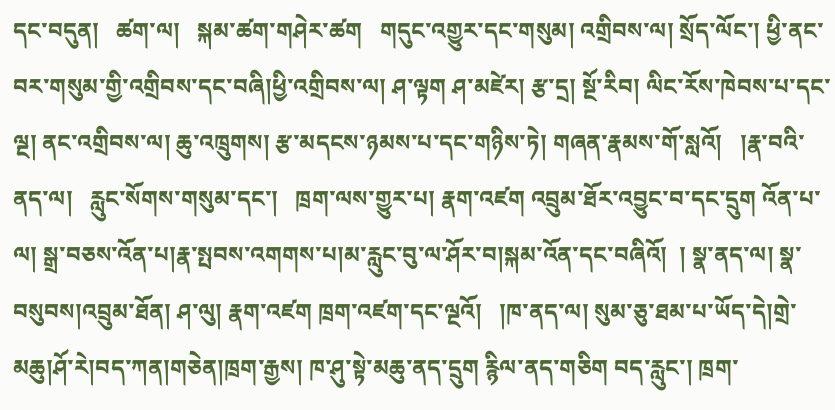དང་བདུན།   ཚག་ལ།   སྐམ་ཚག་གཤེར་ཚག   གདུང་འགྱུར་དང་གསུམ། འགྲིབས་ལ། སྲོད་ལོང་། ཕྱི་ནང་བར་གསུམ་གྱི་འགྲིབས་དང་བཞི།ཕྱི་འགྲིབས་ལ། ཤ་ལྟག ཤ་མཛེར། རྩ་དྲ། སྔོ་རིབ། ལིང་རོས་ཁེབས་པ་དང་ལྔ། ནང་འགྲིབས་ལ། ཆུ་འཁྲུགས། རྩ་མདངས་ཉམས་པ་དང་གཉིས་ཏེ། གཞན་རྣམས་གོ་སླའོ།   །རྣ་བའི་ནད་ལ།   རླུང་སོགས་གསུམ་དང་།   ཁྲག་ལས་གྱུར་པ། རྣག་འཛག འབྲུམ་ཐོར་འབྱུང་བ་དང་དྲུག འོན་པ་ལ། སྒྲ་བཅས་འོན་པ།རྣ་སྤབས་འགགས་པ།མ་རླུང་བུ་ལ་ཤོར་བ།སྐམ་འོན་དང་བཞིའོ།  ། སྣ་ནད་ལ། སྣ་བསུབས།འབྲུམ་ཐོན། ཤ་ལུ། རྣག་འཛག ཁྲག་འཛག་དང་ལྔའོ།   །ཁ་ནད་ལ། སུམ་ཅུ་ཐམ་པ་ཡོད་དེ།གྲེ་མཆུ།ཤོ་རེ།བད་ཀན།གཅེན།ཁྲག་རྒྱས། ཁ་ཤུ་སྟེ་མཆུ་ནད་དྲུག རྙིལ་ནད་གཅིག བད་རླུང་། ཁྲག་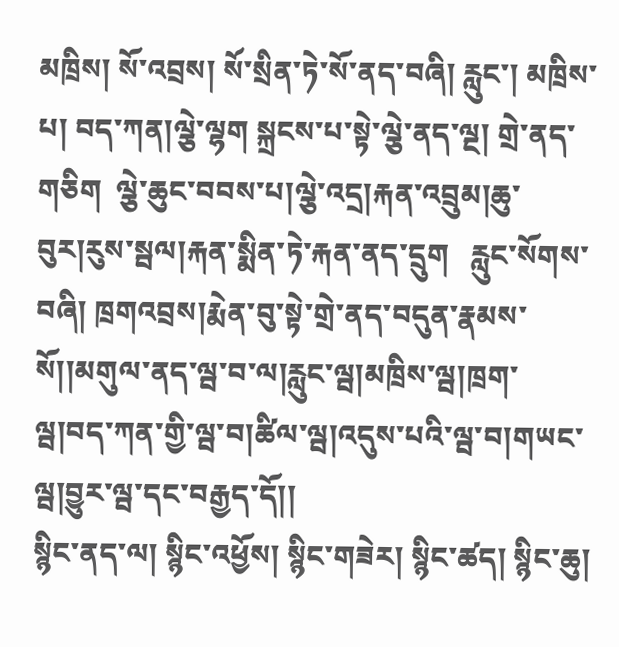མཁྲིས། སོ་འབྲས། སོ་སྲིན་ཏེ་སོ་ནད་བཞི། རླུང་། མཁྲིས་པ། བད་ཀན།ལྕེ་ལྷག སྐྲངས་པ་སྟེ་ལྕེ་ནད་ལྔ། གྲེ་ནད་གཅིག  ལྕེ་ཆུང་བབས་པ།ལྕེ་འདྲ།རྐན་འབྲུམ།ཆུ་བུར།རུས་སྦལ།རྐན་སྨིན་ཏེ་རྐན་ནད་དྲུག   རླུང་སོགས་བཞི། ཁྲགའབྲས།རྨེན་བུ་སྟེ་གྲེ་ནད་བདུན་རྣམས་སོ།།མགུལ་ནད་ལྦ་བ་ལ།རླུང་ལྦ།མཁྲིས་ལྦ།ཁྲག་ལྦ།བད་ཀན་གྱི་ལྦ་བ།ཚིལ་ལྦ།འདུས་པའི་ལྦ་བ།གཡང་ལྦ།བྱུར་ལྦ་དང་བརྒྱད་དོ།།
སྙིང་ནད་ལ། སྙིང་འཕྱོས། སྙིང་གཟེར། སྙིང་ཚད། སྙིང་ཆུ།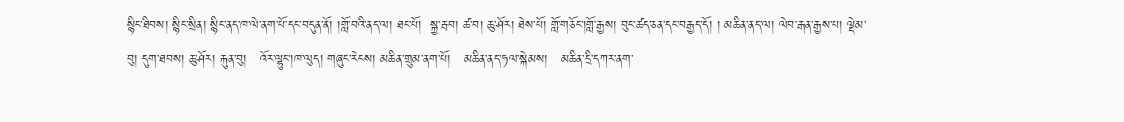སྙིང་ཐིབས། སྙིང་སྲིན། སྙིང་ནད་ཁ་ལེ་ནག་པོ་དང་བདུན་ནོ། །གློ་བའི་ནད་ལ། ཐང་པོ།  སྐྱ་རྦབ། ཚ་བ། ཆུ་ཤོར། ཐེས་པོ། གློ་གཅོང་།གློ་རྒྱས། བུང་ཚད་ཅན་དང་བརྒྱད་དོ། ། མཆིན་ནད་ལ། ལེབ་རྒན་རྒྱས་པ། ལྡེམ་བུ། དུག་ཐབས། ཆུ་ཤོར། རྐུན་བུ།   འོར་ལྷུང་།ཁ་ལུད། གཞུང་རེངས། མཆིན་གྲུམ་ནག་པོ།   མཆིན་ནད་ཧལ་སྐེམས།   མཆིན་དྲི་དཀར་ནག་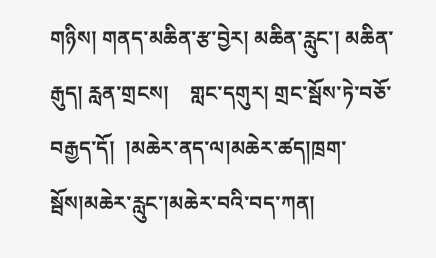གཉིས། གནད་མཆིན་རྩ་བྱེར། མཆིན་རླུང་། མཆིན་རྒུད། རླན་གྲངས།    གླང་དགུར། གྲང་སྦོས་ཏེ་བཅོ་བརྒྱད་དོ།  །མཆེར་ནད་ལ།མཆེར་ཚད།ཁྲག་སྦོས།མཆེར་རླུང་།མཆེར་བའི་བད་ཀན།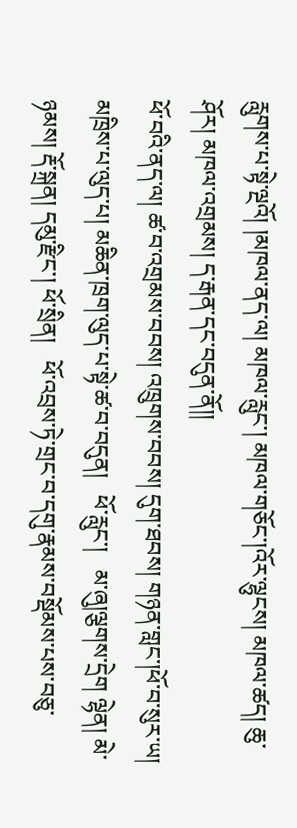རླུགས་པ་སྟེ་ལྔའོ། །མཁལ་ནད་ལ། མཁལ་རླུང་། མཁལ་གཅོང་།འོར་ལྷུངས། མཁལ་ཚད། ཆུ་ཤོར། མཁལ་འགྲམས། ད་རྒན་དང་བདུན་ནོ།།
ཕོ་བའི་ནད་ལ། ཚ་བ་འགྲམས་བབས། འཁྲུགས་བབས། དུག་ཐབས། གཉན་གླང་།ཕོ་བ་སུར་ཡ། མཁྲིས་པ་ལུད་པ། མཆིན་ཁྲག་ལུད་པ་སྟེ་ཚ་བ་བདུན།   ཕོ་རླུང་།   མ་ཞུ།ལྕགས་དྲེག ལྷེན། མེ་ཉམས། རྡོ་སྐྲན། དམུ་རྫིང་། ཕོ་སྲིན།   ཕོ་འབྲས་ཏེ་གྲང་བ་དགུ་རྣམས་བསྡོམས་པས་བཅུ་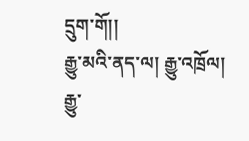དྲུག་གོ།།
རྒྱུ་མའི་ནད་ལ། རྒྱུ་འཁྲོལ། རྒྱུ་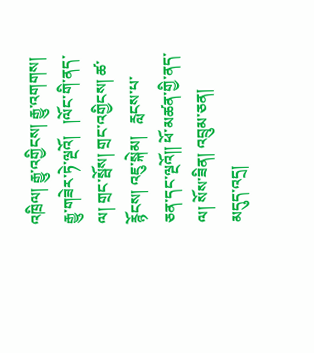འཁྲིལ། རྒྱུ་འགྱིངས། རྒྱུ་འགགས། རྒྱུ་གཟེར་ཏེ་ལྔའོ།   །ལོང་གི་ནད་ལ། གྲང་སྦོས། གྲང་འགྱིངས། ཚ་རྙོངས། འཇུ་སྐེམ།   རླངས་པ་ཅན་དང་ལྔའོ།། ཕོ་མཚན་གྱི་ནད་ལ། སོས་ཟིན། འབྲུམ་ཅན། མདུད་འདྲ།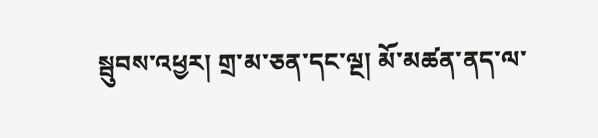སྦུབས་འཕྱར། གྲ་མ་ཅན་དང་ལྔ། མོ་མཚན་ནད་ལ་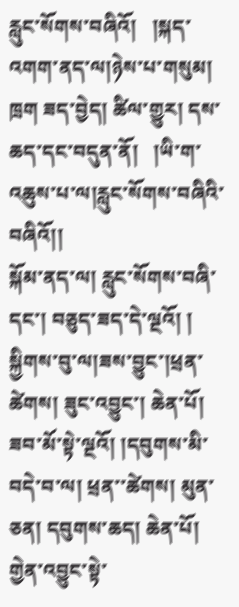རླུང་སོགས་བཞིའོ།   །སྐད་འགག་ནད་ལ།ཉེས་པ་གསུམ། ཁྲག ཟད་བྱེད། ཚིལ་གྱུར། དས་ཆད་དང་བདུན་ནོ།   །ཡི་ག་འཆུས་པ་ལ།རླུང་སོགས་བཞིའི་བཞིའོ།།
སྐོམ་ནད་ལ། རླུང་སོགས་བཞི་དང་། བཅུད་ཟད་དེ་ལྔའོ། ། སྐྱིགས་བུ་ལ།ཟས་བྱུང་།ཕྲན་ཚེགས། ཟུང་འབྱུང་། ཆེན་པོ།   ཟབ་མོ་སྟེ་ལྔའོ། །དབུགས་མི་བདེ་བ་ལ། ཕྲན་་ཚེགས། མུན་ཅན། དབུགས་ཆད། ཆེན་པོ། གྱེན་འབྱུང་སྟེ་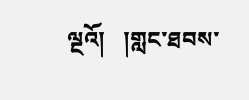ལྔའོ།   །གླང་ཐབས་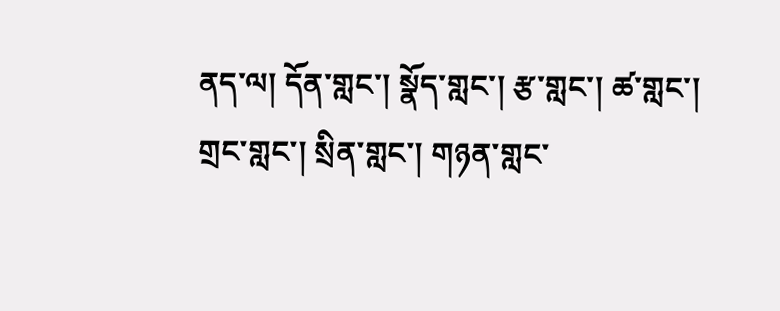ནད་ལ། དོན་གླང་། སྣོད་གླང་། རྩ་གླང་། ཚ་གླང་། གྲང་གླང་། སྲིན་གླང་། གཉན་གླང་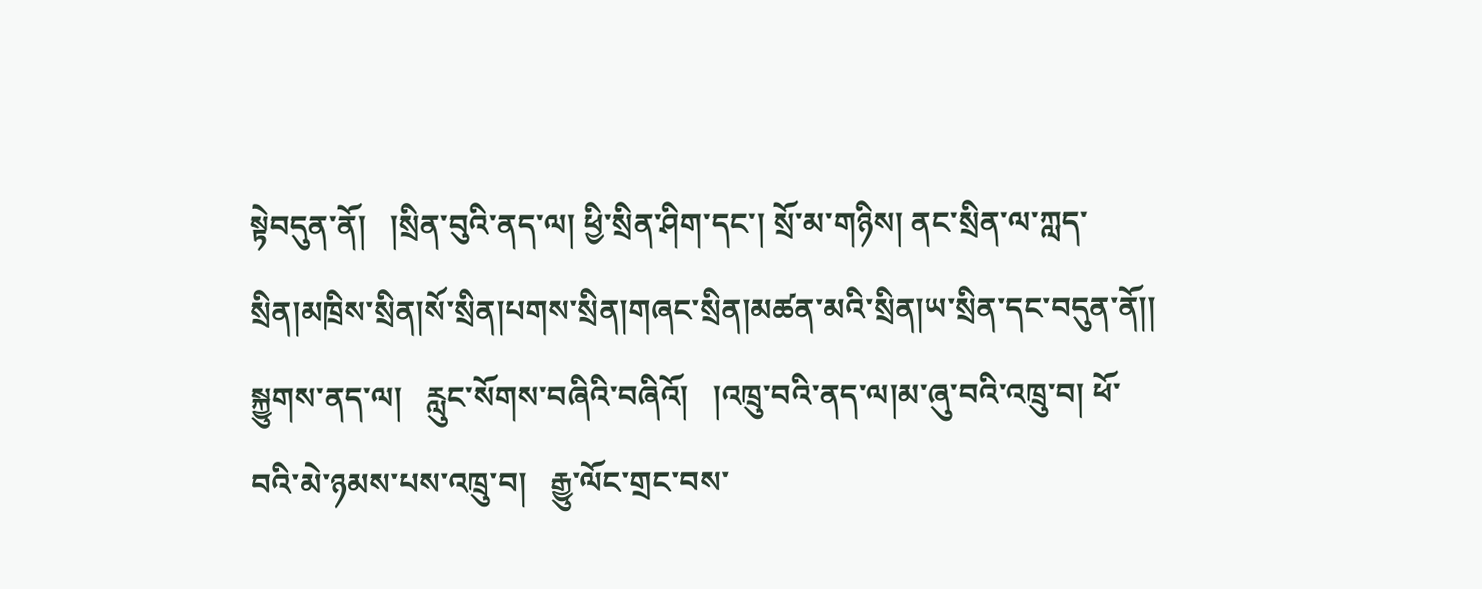སྟེབདུན་ནོ།   །སྲིན་བུའི་ནད་ལ། ཕྱི་སྲིན་ཤིག་དང་། སྲོ་མ་གཉིས། ནང་སྲིན་ལ་ཀླད་སྲིན།མཁྲིས་སྲིན།སོ་སྲིན།པགས་སྲིན།གཞང་སྲིན།མཚན་མའི་སྲིན།ཡ་སྲིན་དང་བདུན་ནོ།།
སྐྱུགས་ནད་ལ།   རླུང་སོགས་བཞིའི་བཞིའོ།   །འཁྲུ་བའི་ནད་ལ།མ་ཞུ་བའི་འཁྲུ་བ། ཕོ་བའི་མེ་ཉམས་པས་འཁྲུ་བ།   རྒྱུ་ལོང་གྲང་བས་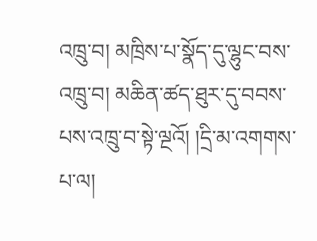འཁྲུ་བ། མཁྲིས་པ་སྣོད་དུ་ལྷུང་བས་འཁྲུ་བ། མཆིན་ཚད་ཐུར་དུ་བབས་པས་འཁྲུ་བ་སྟེ་ལྔའོ། །དྲི་མ་འགགས་པ་ལ།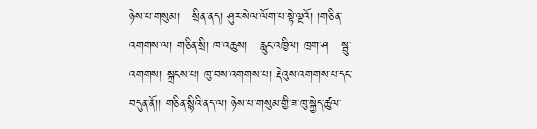ཉེས་པ་གསུམ།   སྲིན་ནད། ཤུར་སེལ་ལོག་པ་སྟེ་ལྔའོ། །གཅིན་འགགས་ལ། གཅིན་སྲི། ཁ་འཆུས།   རླུང་འཁྱིལ། ཁྲག་ཤ   སྦུ་འགགས། སྐྲངས་པ། ཁུ་བས་འགགས་པ། རྡེའུས་འགགས་པ་དང་བདུན་ནོ།། གཅིན་སྙིའི་ནད་ལ། ཉེས་པ་གསུམ་གྱི་ཟ་ཁུ་སྐྱེད་ཚུལ་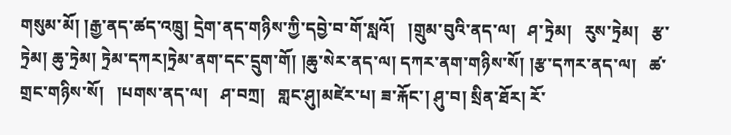གསུམ་མོ། །རྒྱ་ནད་ཚད་འཁྲུ། དྲེག་ནད་གཉིས་ཀྱི་དབྱེ་བ་གོ་སླའོ།   །གྲུམ་བུའི་ནད་ལ།   ཤ་ཏྲེམ།   རུས་ཏྲེམ།   རྩ་ཏྲེམ། ཆུ་ཏྲེམ། ཏྲེམ་དཀར།ཏྲེམ་ནག་དང་དྲུག་གོ། །ཆུ་སེར་ནད་ལ། དཀར་ནག་གཉིས་སོ། །རྩ་དཀར་ནད་ལ།   ཚ་གྲང་གཉིས་སོ།   །པགས་ནད་ལ།   ཤ་བཀྲ།   གླང་ཤུ།མཛེར་པ། ཟ་རྐོང་། ཤུ་བ། སྲིན་ཐོར། རོ་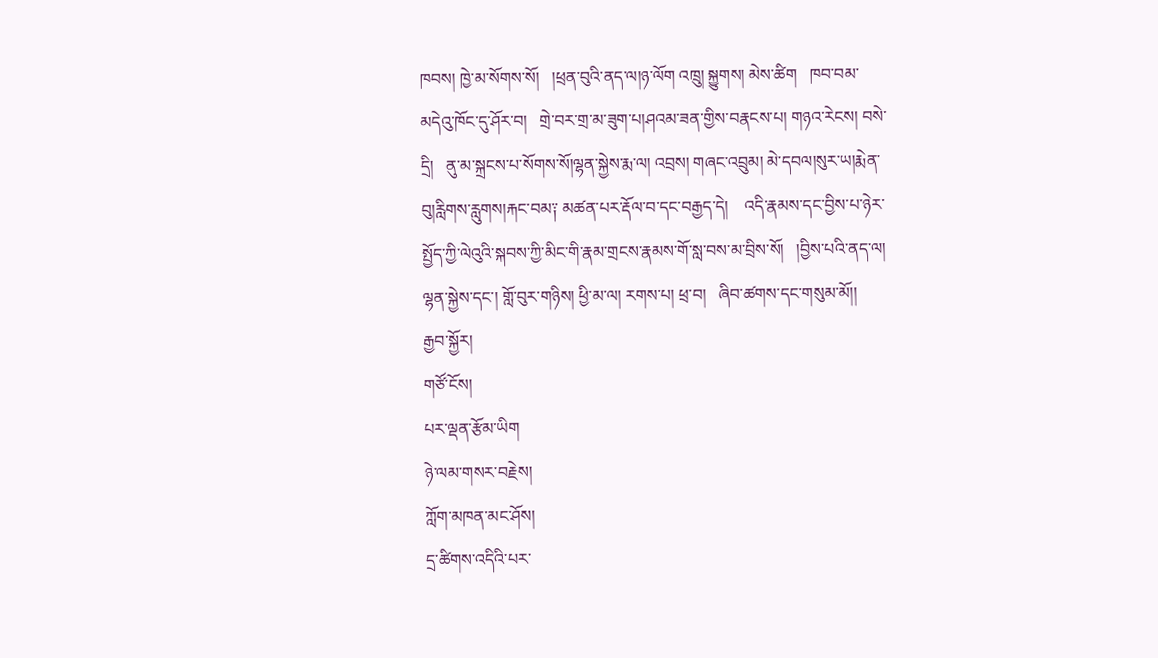ཁབས། ཁྱེ་མ་སོགས་སོ།   །ཕྲན་བུའི་ནད་ལ།ཉ་ལོག འཁྲུ། སྐྱུགས། མེས་ཚིག   ཁབ་བམ་མདེའུ་ཁོང་དུ་ཤོར་བ།   གྲེ་བར་གྲ་མ་ཟུག་པ།ཤའམ་ཟན་གྱིས་བརྣངས་པ། གཉའ་རེངས། བསེ་དྲི།   ནུ་མ་སྐྲངས་པ་སོགས་སོ།ལྷན་སྐྱེས་རྨ་ལ། འབྲས། གཞང་འབྲུམ། མེ་དབལ།སུར་ཡ།རྨེན་བུ།རླིགས་རླུགས།རྐང་བམ༑ མཚན་པར་རྡོལ་བ་དང་བརྒྱད་དེ།    འདི་རྣམས་དང་བྱིས་པ་ཉེར་སྤྱོད་ཀྱི་ལེའུའི་སྐབས་ཀྱི་མིང་གི་རྣམ་གྲངས་རྣམས་གོ་སླ་བས་མ་བྲིས་སོ།   །བྱིས་པའི་ནད་ལ། ལྷན་སྐྱེས་དང་། གློ་བུར་གཉིས། ཕྱི་མ་ལ། རགས་པ། ཕྲ་བ།   ཞིབ་ཚགས་དང་གསུམ་མོ།།
རྒྱབ་སྐྱོར།
གཙོ་ངོས།
པར་ལྡན་རྩོམ་ཡིག
ཉེ་ལམ་གསར་བརྗེས།
ཀློག་མཁན་མང་ཤོས།
དྲ་ཚིགས་འདིའི་པར་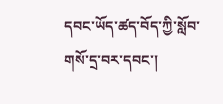དབང་ཡོད་ཚད་བོད་ཀྱི་སློབ་གསོ་དྲ་བར་དབང་།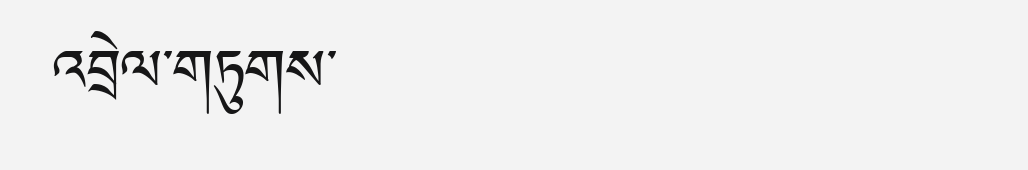འབྲེལ་གཏུགས་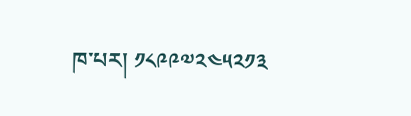ཁ་པར། ༡༨༩༩༧༢༤༥༢༡༣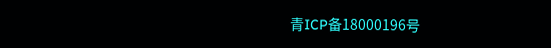青ICP备18000196号